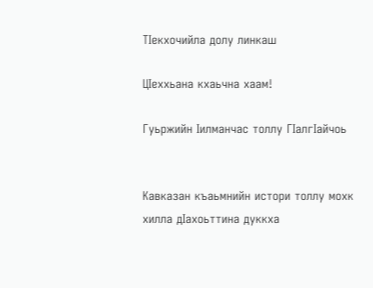ТIекхочийла долу линкаш

ЦIеххьана кхаьчна хаам!

Гуьржийн Iилманчас толлу ГIалгIайчоь


Кавказан къаьмнийн истори толлу мохк хилла дIахоьттина дуккха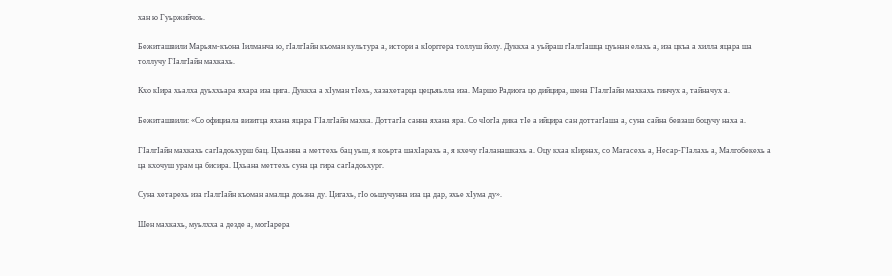хан ю Гуьржийчоь.

Бежиташвили Марьям-къона Iилманча ю, гIалгIайн къоман культура а, истори а кIорггера толлуш йолу. Дуккха а уьйраш гIалгIашца цуьнан елахь а, иза цкъа а хилла яцара ша толлучу ГIалгIайн махкахь.

Кхо кIира хьалха дуьххьара яхара иза цига. Дуккха а хIуман тIехь, хазахетарца цецъяьлла иза. Маршо Радиога цо дийцира, шена ГIалгIайн махкахь гинчух а, тайначух а.

Бежиташвили: «Со официала визитца яхана яцара ГIалгIайн махка. ДоттагIа санна яхана яра. Со чIогIа дика тIе а ийцира сан доттагIаша а, суна сайна бевзаш боцучу наха а.

ГIалгIайн махкахь сагIадоьхурш бац. Цхьанна а меттехь бац уьш, я коьрта шахIарахь а, я кхечу гIаланашкахь а. Оцу кхаа кIирнах, со Магасехь а, Несар-ГIалахь а, Малгобекехь а ца кхочуш урам ца бисира. Цхьана меттехь суна ца гира сагIадоьхург.

Суна хетарехь иза гIалгIайн къоман амалца доьзна ду. Цигахь, гIо оьшучунна иза ца дар, эхье хIума ду».

Шен махкахь, муьлхха а дезде а, могIарера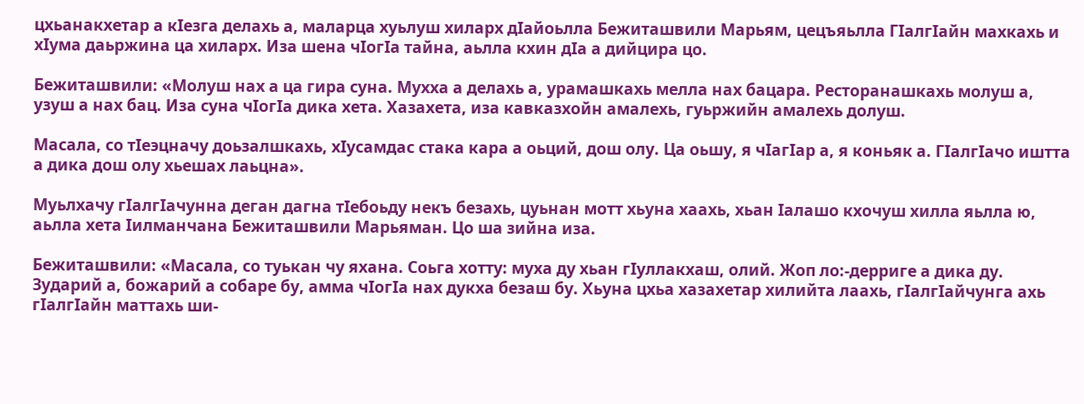цхьанакхетар а кIезга делахь а, маларца хуьлуш хиларх дIайоьлла Бежиташвили Марьям, цецъяьлла ГIалгIайн махкахь и хIума даьржина ца хиларх. Иза шена чIогIа тайна, аьлла кхин дIа а дийцира цо.

Бежиташвили: «Молуш нах а ца гира суна. Мухха а делахь а, урамашкахь мелла нах бацара. Ресторанашкахь молуш а, узуш а нах бац. Иза суна чIогIа дика хета. Хазахета, иза кавказхойн амалехь, гуьржийн амалехь долуш.

Масала, со тIеэцначу доьзалшкахь, хIусамдас стака кара а оьций, дош олу. Ца оьшу, я чIагIар а, я коньяк а. ГIалгIачо иштта а дика дош олу хьешах лаьцна».

Муьлхачу гIалгIачунна деган дагна тIебоьду некъ безахь, цуьнан мотт хьуна хаахь, хьан Iалашо кхочуш хилла яьлла ю, аьлла хета Iилманчана Бежиташвили Марьяман. Цо ша зийна иза.

Бежиташвили: «Масала, со туькан чу яхана. Соьга хотту: муха ду хьан гIуллакхаш, олий. Жоп ло:-дерриге а дика ду. Зударий а, божарий а собаре бу, амма чIогIа нах дукха безаш бу. Хьуна цхьа хазахетар хилийта лаахь, гIалгIайчунга ахь гIалгIайн маттахь ши-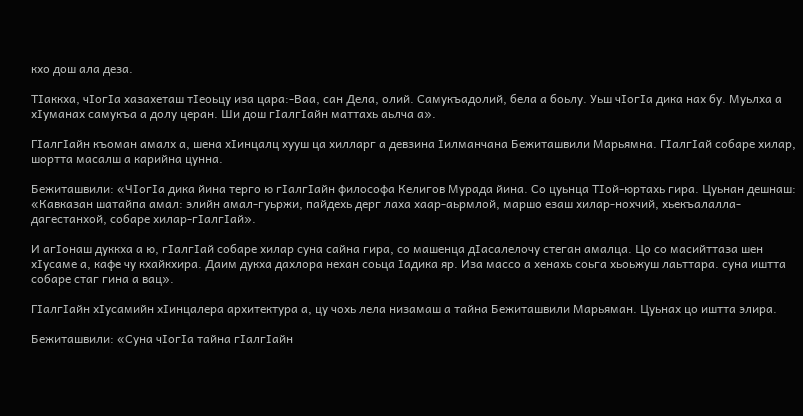кхо дош ала деза.

ТIаккха, чIогIа хазахеташ тIеоьцу иза цара:-Ваа, сан Дела, олий. Самукъадолий, бела а боьлу. Уьш чIогIа дика нах бу. Муьлха а хIуманах самукъа а долу церан. Ши дош гIалгIайн маттахь аьлча а».

ГIалгIайн къоман амалх а, шена хIинцалц хууш ца хилларг а девзина Iилманчана Бежиташвили Марьямна. ГIалгIай собаре хилар, шортта масалш а карийна цунна.

Бежиташвили: «ЧIогIа дика йина терго ю гIалгIайн философа Келигов Мурада йина. Со цуьнца ТIой-юртахь гира. Цуьнан дешнаш: «Кавказан шатайпа амал: элийн амал-гуьржи, пайдехь дерг лаха хаар-аьрмлой, маршо езаш хилар-нохчий, хьекъалалла-дагестанхой, собаре хилар-гIалгIай».

И агIонаш дуккха а ю, гIалгIай собаре хилар суна сайна гира, со машенца дIасалелочу стеган амалца. Цо со масийттаза шен хIусаме а, кафе чу кхайкхира. Даим дукха дахлора нехан соьца Iадика яр. Иза массо а хенахь соьга хьоьжуш лаьттара. суна иштта собаре стаг гина а вац».

ГIалгIайн хIусамийн хIинцалера архитектура а, цу чохь лела низамаш а тайна Бежиташвили Марьяман. Цуьнах цо иштта элира.

Бежиташвили: «Суна чIогIа тайна гIалгIайн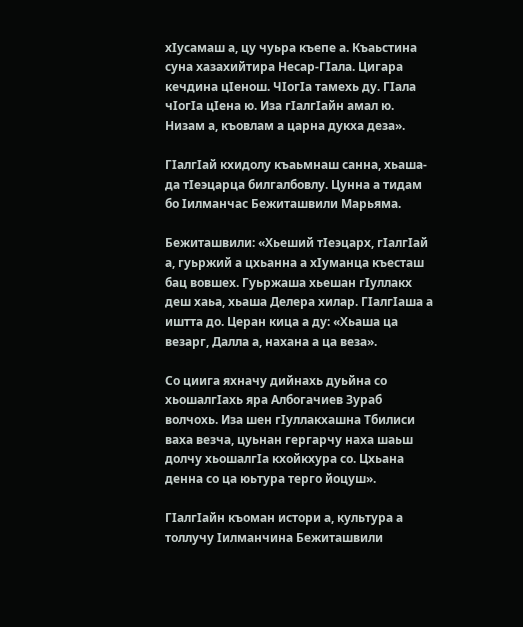хIусамаш а, цу чуьра къепе а. Къаьстина суна хазахийтира Несар-ГIала. Цигара кечдина цIенош. ЧIогIа тамехь ду. ГIала чIогIа цIена ю. Иза гIалгIайн амал ю. Низам а, къовлам а царна дукха деза».

ГIалгIай кхидолу къаьмнаш санна, хьаша-да тIеэцарца билгалбовлу. Цунна а тидам бо Iилманчас Бежиташвили Марьяма.

Бежиташвили: «Хьеший тIеэцарх, гIалгIай а, гуьржий а цхьанна а хIуманца къесташ бац вовшех. Гуьржаша хьешан гIуллакх деш хаьа, хьаша Делера хилар. ГIалгIаша а иштта до. Церан кица а ду: «Хьаша ца везарг, Далла а, нахана а ца веза».

Со циига яхначу дийнахь дуьйна со хьошалгIахь яра Албогачиев Зураб волчохь. Иза шен гIуллакхашна Тбилиси ваха везча, цуьнан гергарчу наха шаьш долчу хьошалгIа кхойкхура со. Цхьана денна со ца юьтура терго йоцуш».

ГIалгIайн къоман истори а, культура а толлучу Iилманчина Бежиташвили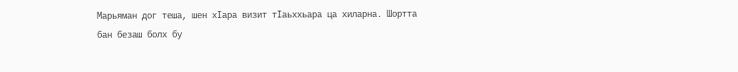Марьяман дог теша, шен хIара визит тIаьххьара ца хиларна. Шортта бан безаш болх бу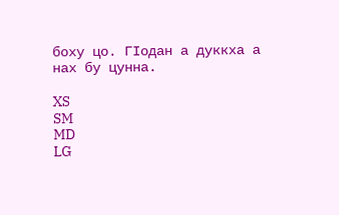боху цо. ГIодан а дуккха а нах бу цунна.

XS
SM
MD
LG